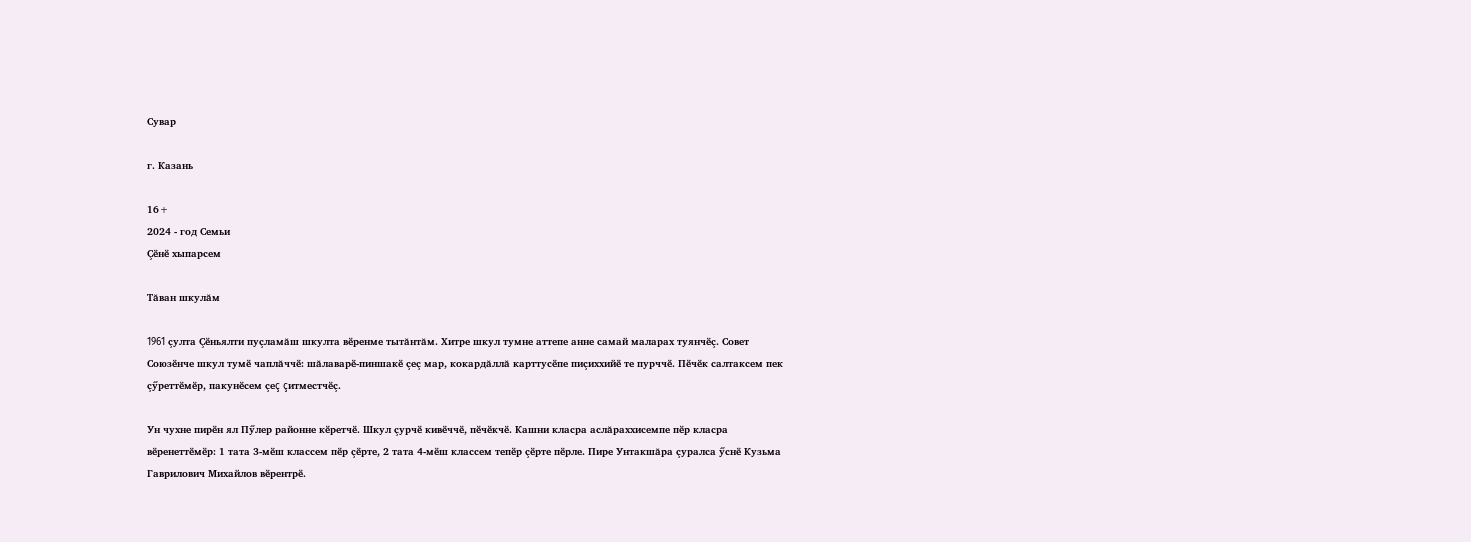Сувар

г. Казань

16+
2024 - год Семьи
Çӗнӗ хыпарсем

Тăван шкулăм

1961 çулта Çӗньялти пуçламăш шкулта вӗренме тытăнтăм. Хитре шкул тумне аттепе анне самай маларах туянчӗç. Совет Союзӗнче шкул тумӗ чаплăччӗ: шăлаварӗ-пиншакӗ çеç мар, кокардăллă карттусӗпе пиçиххийӗ те пурччӗ. Пӗчӗк салтаксем пек çӳреттӗмӗр, пакунӗсем çеç çитместчӗç.

Ун чухне пирӗн ял Пӳлер районне кӗретчӗ. Шкул çурчӗ кивӗччӗ, пӗчӗкчӗ. Кашни класра аслăраххисемпе пӗр класра вӗренеттӗмӗр: 1 тата 3-мӗш классем пӗр çӗрте, 2 тата 4-мӗш классем тепӗр çӗрте пӗрле. Пире Унтакшăра çуралса ӳснӗ Кузьма Гаврилович Михайлов вӗрентрӗ.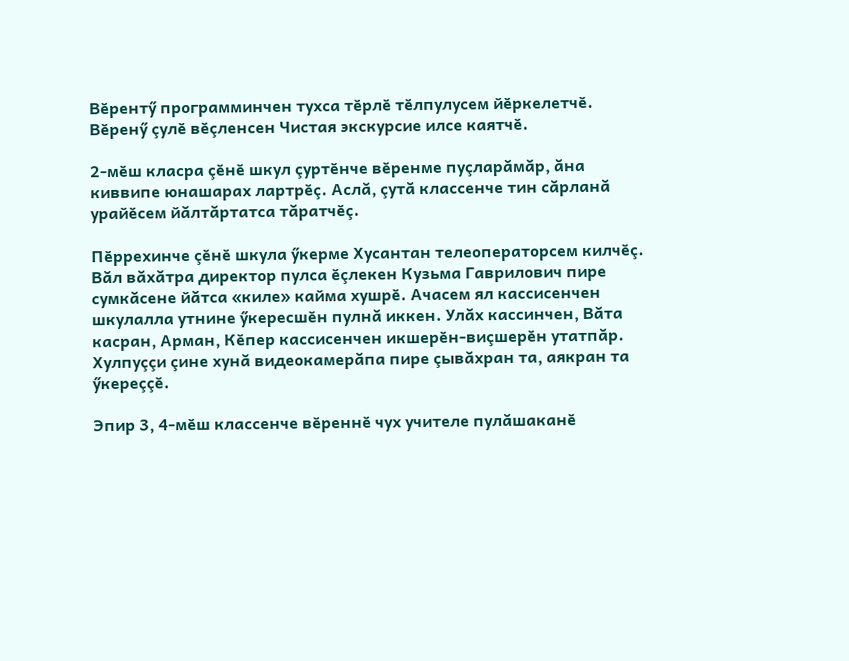Вӗрентӳ программинчен тухса тӗрлӗ тӗлпулусем йӗркелетчӗ. Вӗренӳ çулӗ вӗçленсен Чистая экскурсие илсе каятчӗ.

2-мӗш класра çӗнӗ шкул çуртӗнче вӗренме пуçларăмăр, ăна киввипе юнашарах лартрӗç. Аслă, çутă классенче тин сăрланă урайӗсем йăлтăртатса тăратчӗç.

Пӗррехинче çӗнӗ шкула ӳкерме Хусантан телеоператорсем килчӗç. Вăл вăхăтра директор пулса ӗçлекен Кузьма Гаврилович пире сумкăсене йăтса «киле» кайма хушрӗ. Ачасем ял кассисенчен шкулалла утнине ӳкересшӗн пулнă иккен. Улăх кассинчен, Вăта касран, Арман, Кӗпер кассисенчен икшерӗн-виçшерӗн утатпăр. Хулпуççи çине хунă видеокамерăпа пире çывăхран та, аякран та ӳкереççӗ.

Эпир 3, 4-мӗш классенче вӗреннӗ чух учителе пулăшаканӗ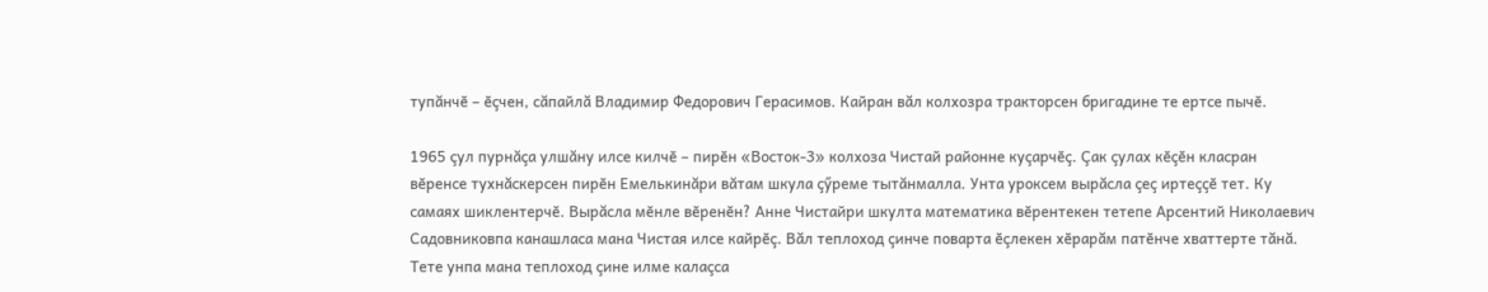тупăнчӗ – ӗçчен, сăпайлă Владимир Федорович Герасимов. Кайран вăл колхозра тракторсен бригадине те ертсе пычӗ.

1965 çул пурнăçа улшăну илсе килчӗ – пирӗн «Восток-3» колхоза Чистай районне куçарчӗç. Çак çулах кӗçӗн класран вӗренсе тухнăскерсен пирӗн Емелькинăри вăтам шкула çӳреме тытăнмалла. Унта уроксем вырăсла çеç иртеççӗ тет. Ку самаях шиклентерчӗ. Вырăсла мӗнле вӗренӗн? Анне Чистайри шкулта математика вӗрентекен тетепе Арсентий Николаевич Садовниковпа канашласа мана Чистая илсе кайрӗç. Вăл теплоход çинче поварта ӗçлекен хӗрарăм патӗнче хваттерте тăнă. Тете унпа мана теплоход çине илме калаçса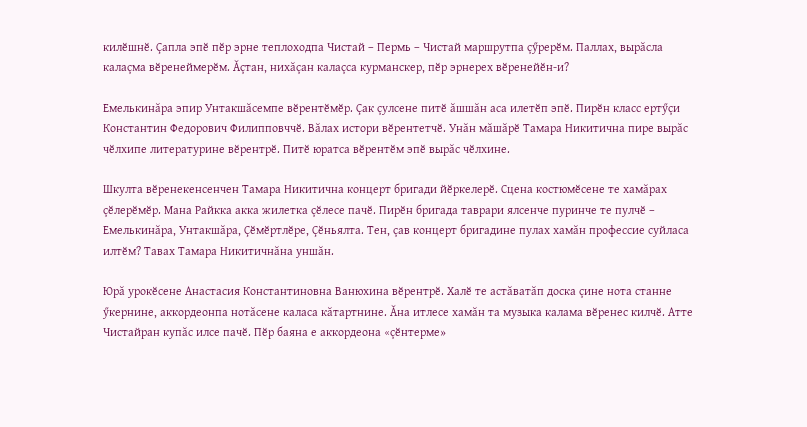килӗшнӗ. Çапла эпӗ пӗр эрне теплоходпа Чистай – Пермь – Чистай маршрутпа çӳрерӗм. Паллах, вырăсла калаçма вӗренеймерӗм. Ăçтан, нихăçан калаçса курманскер, пӗр эрнерех вӗренейӗн-и?

Емелькинăра эпир Унтакшăсемпе вӗрентӗмӗр. Çак çулсене питӗ ăшшăн аса илетӗп эпӗ. Пирӗн класс ертӳçи Константин Федорович Филипповччӗ. Вăлах истори вӗрентетчӗ. Унăн мăшăрӗ Тамара Никитична пире вырăс чӗлхипе литературине вӗрентрӗ. Питӗ юратса вӗрентӗм эпӗ вырăс чӗлхине.

Шкулта вӗренекенсенчен Тамара Никитична концерт бригади йӗркелерӗ. Сцена костюмӗсене те хамăрах çӗлерӗмӗр. Мана Райкка акка жилетка çӗлесе пачӗ. Пирӗн бригада таврари ялсенче пуринче те пулчӗ – Емелькинăра, Унтакшăра, Çӗмӗртлӗре, Çӗньялта. Тен, çав концерт бригадине пулах хамăн профессие суйласа илтӗм? Тавах Тамара Никитичнăна уншăн.

Юрă урокӗсене Анастасия Константиновна Ванюхина вӗрентрӗ. Халӗ те астăватăп доска çине нота станне ӳкернине, аккордеонпа нотăсене каласа кăтартнине. Ăна итлесе хамăн та музыка калама вӗренес килчӗ. Атте Чистайран купăс илсе пачӗ. Пӗр баяна е аккордеона «çӗнтерме»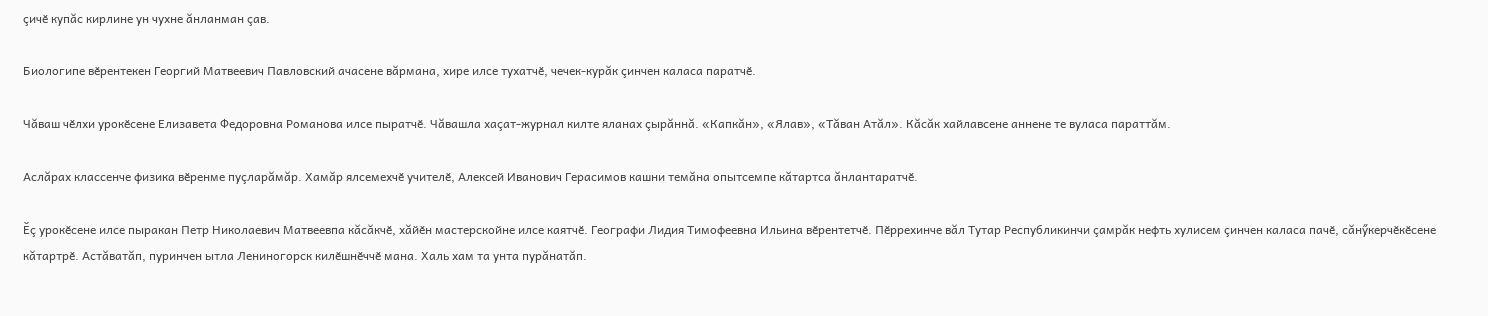çичӗ купăс кирлине ун чухне ăнланман çав.

Биологипе вӗрентекен Георгий Матвеевич Павловский ачасене вăрмана, хире илсе тухатчӗ, чечек-курăк çинчен каласа паратчӗ.

Чăваш чӗлхи урокӗсене Елизавета Федоровна Романова илсе пыратчӗ. Чăвашла хаçат-журнал килте яланах çырăннă. «Капкăн», «Ялав», «Тăван Атăл». Кăсăк хайлавсене аннене те вуласа параттăм.

Аслăрах классенче физика вӗренме пуçларăмăр. Хамăр ялсемехчӗ учителӗ, Алексей Иванович Герасимов кашни темăна опытсемпе кăтартса ăнлантаратчӗ.

Ӗç урокӗсене илсе пыракан Петр Николаевич Матвеевпа кăсăкчӗ, хăйӗн мастерскойне илсе каятчӗ. Географи Лидия Тимофеевна Ильина вӗрентетчӗ. Пӗррехинче вăл Тутар Республикинчи çамрăк нефть хулисем çинчен каласа пачӗ, сăнӳкерчӗкӗсене кăтартрӗ. Астăватăп, пуринчен ытла Лениногорск килӗшнӗччӗ мана. Халь хам та унта пурăнатăп.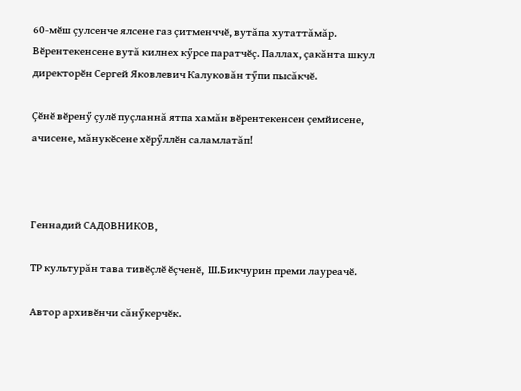60-мӗш çулсенче ялсене газ çитменччӗ, вутăпа хутаттăмăр. Вӗрентекенсене вутă килнех кӳрсе паратчӗç. Паллах, çакăнта шкул директорӗн Сергей Яковлевич Калуковăн тӳпи пысăкчӗ.

Çӗнӗ вӗренӳ çулӗ пуçланнă ятпа хамăн вӗрентекенсен çемйисене, ачисене, мăнукӗсене хӗрӳллӗн саламлатăп!



Геннадий САДОВНИКОВ,

ТР культурăн тава тивӗçлӗ ӗçченӗ,  Ш.Бикчурин преми лауреачӗ.

Автор архивӗнчи сăнӳкерчӗк.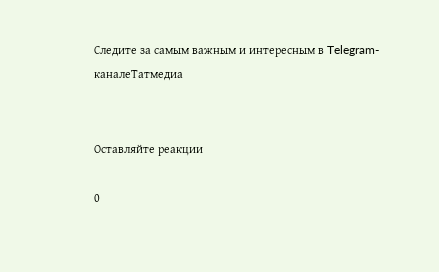Следите за самым важным и интересным в Telegram-каналеТатмедиа


Оставляйте реакции

0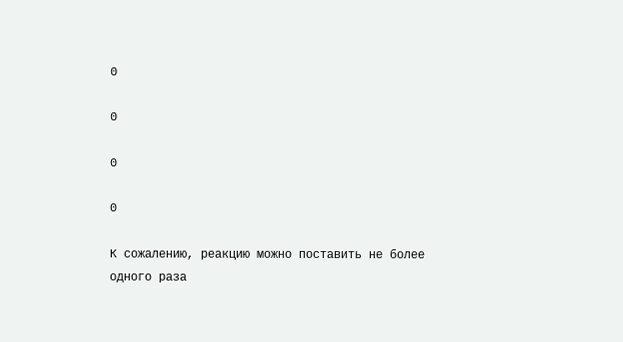0

0

0

0

К сожалению, реакцию можно поставить не более одного раза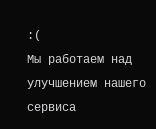:(
Мы работаем над улучшением нашего сервиса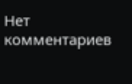Нет комментариев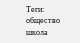Теги: общество школа